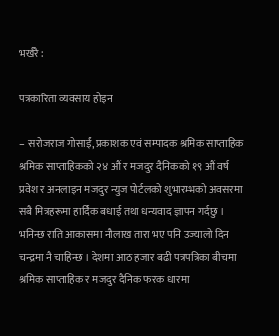भर्खरै :

पत्रकारिता व्यवसाय होइन

– सरोजराज गोसाईं, प्रकाशक एवं सम्पादक श्रमिक साप्ताहिक
श्रमिक साप्ताहिकको २४ औं र मजदुर दैनिकको १९ औं वर्ष प्रवेश र अनलाइन मजदुर न्युज पोर्टलको शुभारम्भको अवसरमा सबै मित्रहरूमा हार्दिक बधाई तथा धन्यवाद ज्ञापन गर्दछु ।
भनिन्छ राति आकासमा नौलाख तारा भए पनि उज्यालो दिन चन्द्रमा नै चाहिन्छ । देशमा आठ हजार बढी पत्रपत्रिका बीचमा श्रमिक साप्ताहिक र मजदुर दैनिक फरक धारमा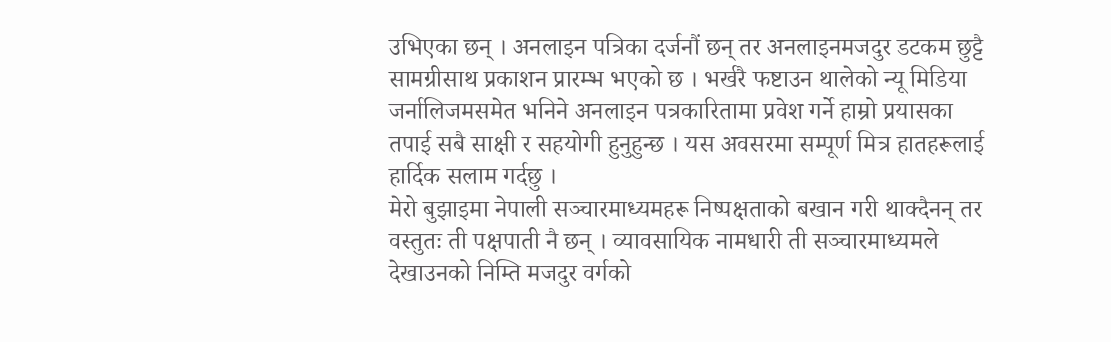उभिएका छन् । अनलाइन पत्रिका दर्जनौं छन् तर अनलाइनमजदुर डटकम छुट्टै सामग्रीसाथ प्रकाशन प्रारम्भ भएको छ । भर्खरै फष्टाउन थालेको न्यू मिडिया जर्नालिजमसमेत भनिने अनलाइन पत्रकारितामा प्रवेश गर्ने हाम्रो प्रयासका तपाई सबै साक्षी र सहयोगी हुनुहुन्छ । यस अवसरमा सम्पूर्ण मित्र हातहरूलाई हार्दिक सलाम गर्दछु ।
मेरो बुझाइमा नेपाली सञ्चारमाध्यमहरू निष्पक्षताको बखान गरी थाक्दैनन् तर वस्तुतः ती पक्षपाती नै छन् । व्यावसायिक नामधारी ती सञ्चारमाध्यमले देखाउनको निम्ति मजदुर वर्गको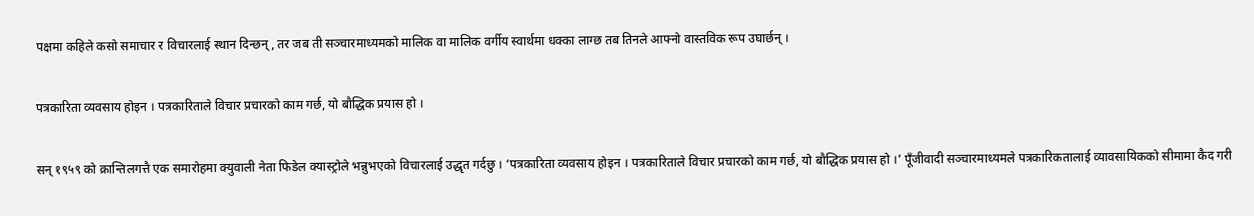पक्षमा कहिले कसो समाचार र विचारलाई स्थान दिन्छन्, तर जब ती सञ्चारमाध्यमको मालिक वा मालिक वर्गीय स्वार्थमा धक्का लाग्छ तब तिनले आफ्नो वास्तविक रूप उघार्छन् ।

पत्रकारिता व्यवसाय होइन । पत्रकारिताले विचार प्रचारको काम गर्छ, यो बौद्धिक प्रयास हो ।

सन् १९५९ को क्रान्तिलगत्तै एक समारोहमा क्युवाली नेता फिडेल क्यास्ट्रोले भन्नुभएको विचारलाई उद्धृत गर्दछु । ‘पत्रकारिता व्यवसाय होइन । पत्रकारिताले विचार प्रचारको काम गर्छ, यो बौद्धिक प्रयास हो ।’ पूँजीवादी सञ्चारमाध्यमले पत्रकारिकतालाई व्यावसायिकको सीमामा कैद गरी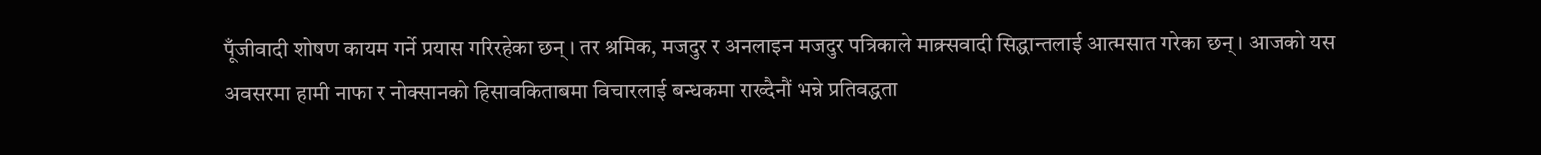पूँजीवादी शोषण कायम गर्ने प्रयास गरिरहेका छन् । तर श्रमिक, मजदुर र अनलाइन मजदुर पत्रिकाले माक्र्सवादी सिद्धान्तलाई आत्मसात गरेका छन् । आजको यस अवसरमा हामी नाफा र नोक्सानको हिसावकिताबमा विचारलाई बन्धकमा राख्दैनौं भन्ने प्रतिवद्धता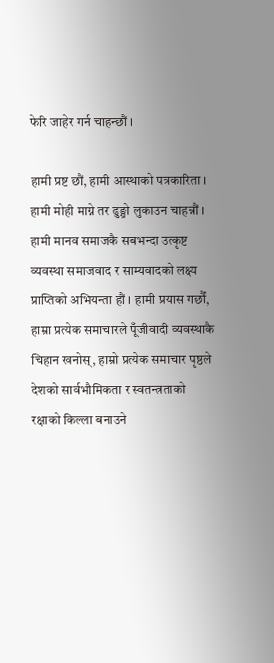फेरि जाहेर गर्न चाहन्छौं ।

हामी प्रष्ट छौं, हामी आस्थाको पत्रकारिता । हामी मोही माग्ने तर ढुङ्ग्रो लुकाउन चाहन्नौं । हामी मानव समाजकै सबभन्दा उत्कृष्ट व्यवस्था समाजवाद र साम्यवादको लक्ष्य प्राप्तिको अभियन्ता हौं । हामी प्रयास गर्छौं, हाम्रा प्रत्येक समाचारले पूँजीवादी व्यवस्थाकै चिहान खनोस्, हाम्रो प्रत्येक समाचार पृष्ठले देशको सार्वभौमिकता र स्वतन्त्रताको रक्षाको किल्ला बनाउने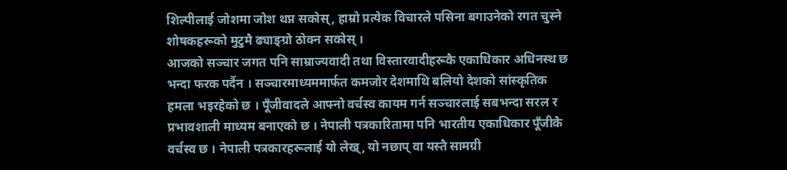शिल्पीलाई जोशमा जोश थप्न सकोस्, हाम्रो प्रत्येक विचारले पसिना बगाउनेको रगत चुस्ने शोषकहरूको मुटुमै ढ्याङ्ग्रो ठोक्न सकोस् ।
आजको सञ्चार जगत पनि साम्राज्यवादी तथा विस्तारवादीहरूकै एकाधिकार अधिनस्थ छ भन्दा फरक पर्दैन । सञ्चारमाध्यममार्फत कमजोर देशमाथि बलियो देशको सांस्कृतिक हमला भइरहेको छ । पूँजीवादले आफ्नो वर्चस्व कायम गर्न सञ्चारलाई सबभन्दा सरल र प्रभावशाली माध्यम बनाएको छ । नेपाली पत्रकारितामा पनि भारतीय एकाधिकार पूँजीकै वर्चस्व छ । नेपाली पत्रकारहरूलाई यो लेख्, यो नछाप् वा यस्तै सामग्री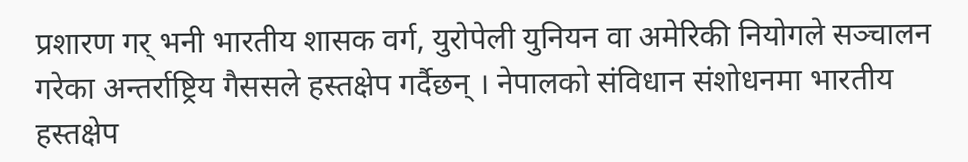प्रशारण गर् भनी भारतीय शासक वर्ग, युरोपेली युनियन वा अमेरिकी नियोगले सञ्चालन गरेका अन्तर्राष्ट्रिय गैससले हस्तक्षेप गर्दैछन् । नेपालको संविधान संशोधनमा भारतीय हस्तक्षेप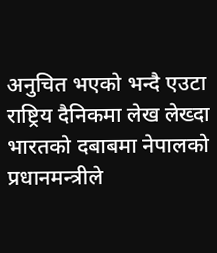अनुचित भएको भन्दै एउटा राष्ट्रिय दैनिकमा लेख लेख्दा भारतको दबाबमा नेपालको प्रधानमन्त्रीले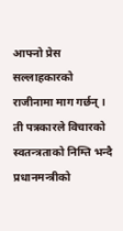आफ्नो प्रेस सल्लाहकारको राजीनामा माग गर्छन् । ती पत्रकारले विचारको स्वतन्त्रताको निम्ति भन्दै प्रधानमन्त्रीको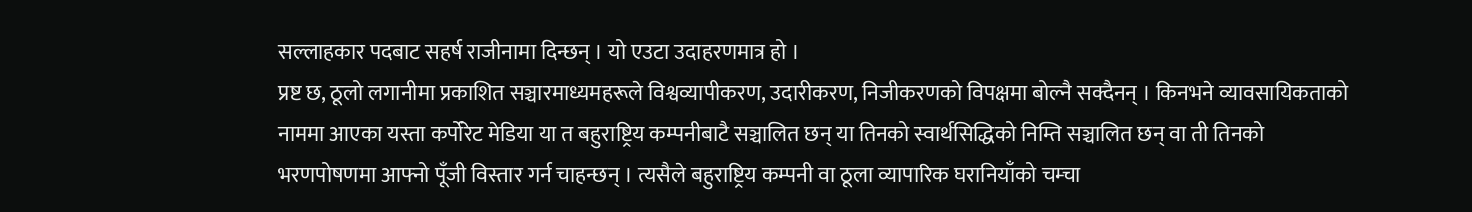सल्लाहकार पदबाट सहर्ष राजीनामा दिन्छन् । यो एउटा उदाहरणमात्र हो ।
प्रष्ट छ, ठूलो लगानीमा प्रकाशित सञ्चारमाध्यमहरूले विश्वव्यापीकरण, उदारीकरण, निजीकरणको विपक्षमा बोल्नै सक्दैनन् । किनभने व्यावसायिकताको नाममा आएका यस्ता कर्पोरेट मेडिया या त बहुराष्ट्रिय कम्पनीबाटै सञ्चालित छन् या तिनको स्वार्थसिद्धिको निम्ति सञ्चालित छन् वा ती तिनको भरणपोषणमा आफ्नो पूँजी विस्तार गर्न चाहन्छन् । त्यसैले बहुराष्ट्रिय कम्पनी वा ठूला व्यापारिक घरानियाँको चम्चा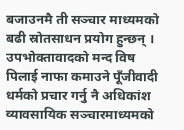बजाउनमै ती सञ्चार माध्यमको बढी स्रोतसाधन प्रयोग हुन्छन् ।
उपभोक्तावादको मन्द विष पिलाई नाफा कमाउने पूँजीवादी धर्मको प्रचार गर्नु नै अधिकांश व्यावसायिक सञ्चारमाध्यमको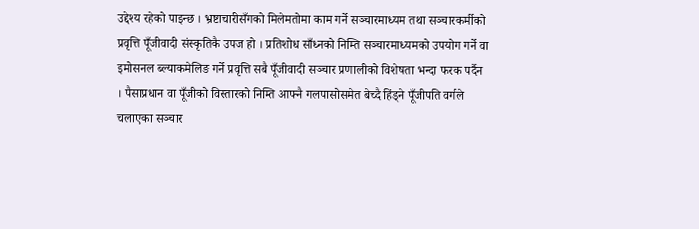उद्देश्य रहेको पाइन्छ । भ्रष्टाचारीसँगको मिलेमतोमा काम गर्ने सञ्चारमाध्यम तथा सञ्चारकर्मीको प्रवृत्ति पूँजीवादी संस्कृतिकै उपज हो । प्रतिशोध साँध्नको निम्ति सञ्चारमाध्यमको उपयोग गर्ने वा इमोसनल ब्ल्याकमेलिङ गर्ने प्रवृत्ति सबै पूँजीवादी सञ्चार प्रणालीको विशेषता भन्दा फरक पर्दैन । पैसाप्रधान वा पूँजीको विस्तारको निम्ति आफ्नै गलपासोसमेत बेच्दै हिंड्ने पूँजीपति वर्गले चलाएका सञ्चार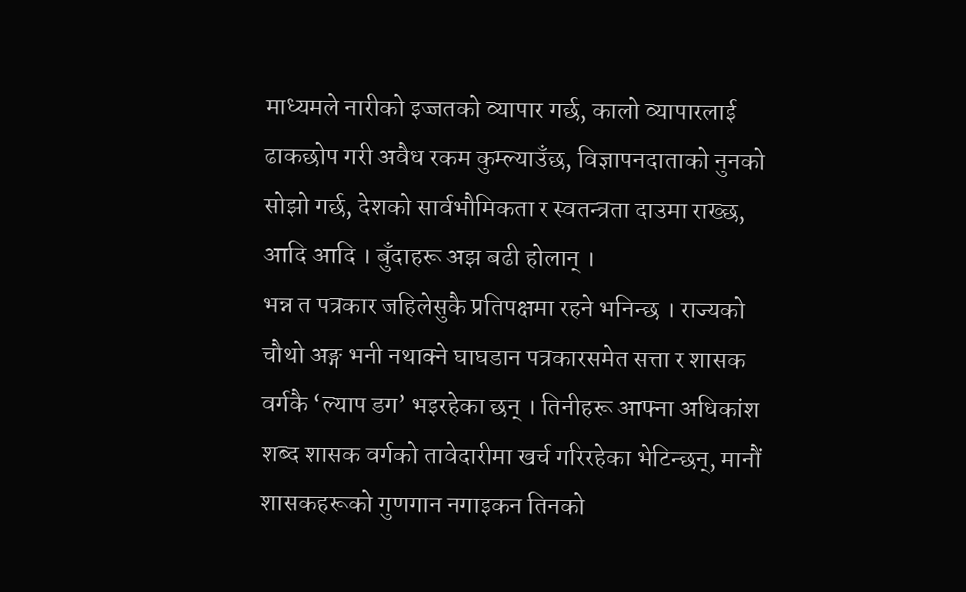माध्यमले नारीको इज्जतको व्यापार गर्छ, कालो व्यापारलाई ढाकछोप गरी अवैध रकम कुम्ल्याउँछ, विज्ञापनदाताको नुनको सोझो गर्छ, देशको सार्वभौमिकता र स्वतन्त्रता दाउमा राख्छ, आदि आदि । बुँदाहरू अझ बढी होलान् ।
भन्न त पत्रकार जहिलेसुकै प्रतिपक्षमा रहने भनिन्छ । राज्यको चौथो अङ्ग भनी नथाक्ने घाघडान पत्रकारसमेत सत्ता र शासक वर्गकै ‘ल्याप डग’ भइरहेका छन् । तिनीहरू आफ्ना अधिकांश शब्द शासक वर्गको तावेदारीमा खर्च गरिरहेका भेटिन्छन्, मानौं शासकहरूको गुणगान नगाइकन तिनको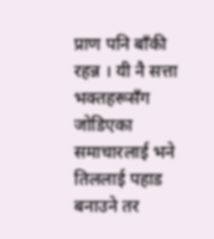प्राण पनि बाँकी रहन्न । यी नै सत्ता भक्तहरूसँग जोडिएका समाचारलाई भने तिललाई पहाड बनाउने तर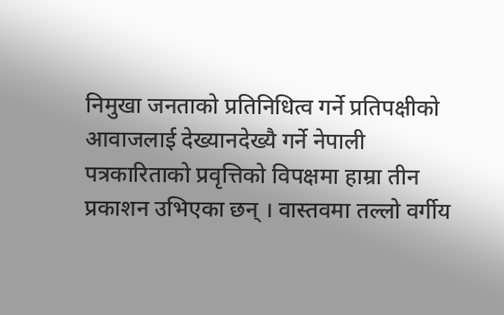निमुखा जनताको प्रतिनिधित्व गर्ने प्रतिपक्षीको आवाजलाई देख्यानदेख्यै गर्ने नेपाली पत्रकारिताको प्रवृत्तिको विपक्षमा हाम्रा तीन प्रकाशन उभिएका छन् । वास्तवमा तल्लो वर्गीय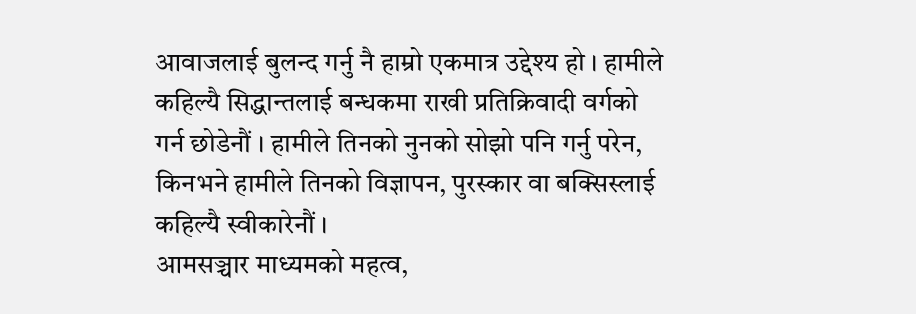आवाजलाई बुलन्द गर्नु नै हाम्रो एकमात्र उद्देश्य हो । हामीले कहिल्यै सिद्धान्तलाई बन्धकमा राखी प्रतिक्रिवादी वर्गको गर्न छोडेनौं । हामीले तिनको नुनको सोझो पनि गर्नु परेन, किनभने हामीले तिनको विज्ञापन, पुरस्कार वा बक्सिस्लाई कहिल्यै स्वीकारेनौं ।
आमसञ्चार माध्यमको महत्व,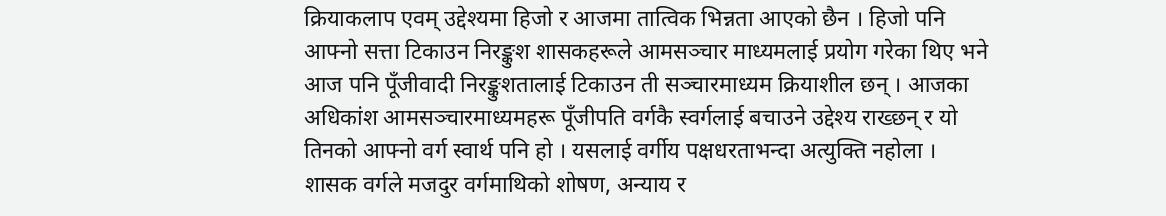क्रियाकलाप एवम् उद्देश्यमा हिजो र आजमा तात्विक भिन्नता आएको छैन । हिजो पनि आफ्नो सत्ता टिकाउन निरङ्कुश शासकहरूले आमसञ्चार माध्यमलाई प्रयोग गरेका थिए भने आज पनि पूँजीवादी निरङ्कुशतालाई टिकाउन ती सञ्चारमाध्यम क्रियाशील छन् । आजका अधिकांश आमसञ्चारमाध्यमहरू पूँजीपति वर्गकै स्वर्गलाई बचाउने उद्देश्य राख्छन् र यो तिनको आफ्नो वर्ग स्वार्थ पनि हो । यसलाई वर्गीय पक्षधरताभन्दा अत्युक्ति नहोला । शासक वर्गले मजदुर वर्गमाथिको शोषण, अन्याय र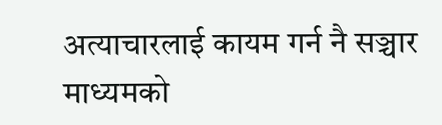अत्याचारलाई कायम गर्न नै सञ्चार माध्यमको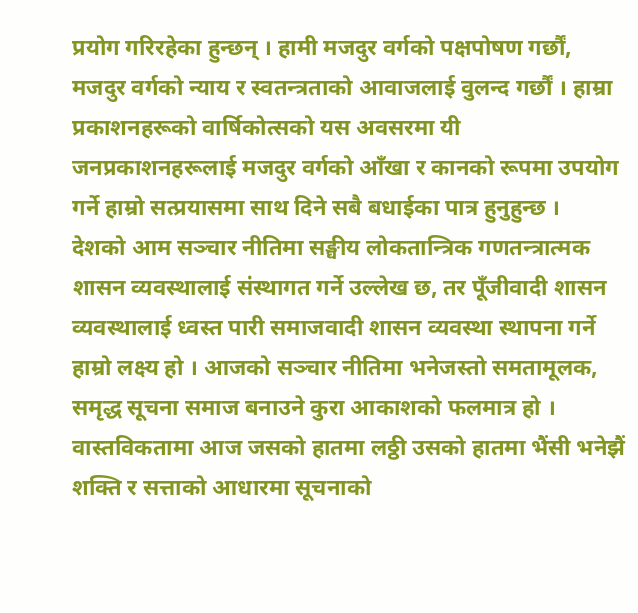प्रयोग गरिरहेका हुन्छन् । हामी मजदुर वर्गको पक्षपोषण गर्छौं, मजदुर वर्गको न्याय र स्वतन्त्रताको आवाजलाई वुलन्द गर्छौं । हाम्रा प्रकाशनहरूको वार्षिकोत्सको यस अवसरमा यी जनप्रकाशनहरूलाई मजदुर वर्गको आँखा र कानको रूपमा उपयोग गर्ने हाम्रो सत्प्रयासमा साथ दिने सबै बधाईका पात्र हुनुहुन्छ ।
देशको आम सञ्चार नीतिमा सङ्घीय लोकतान्त्रिक गणतन्त्रात्मक शासन व्यवस्थालाई संस्थागत गर्ने उल्लेख छ, तर पूँजीवादी शासन व्यवस्थालाई ध्वस्त पारी समाजवादी शासन व्यवस्था स्थापना गर्ने हाम्रो लक्ष्य हो । आजको सञ्चार नीतिमा भनेजस्तो समतामूलक, समृद्ध सूचना समाज बनाउने कुरा आकाशको फलमात्र हो । वास्तविकतामा आज जसको हातमा लठ्ठी उसको हातमा भैंसी भनेझैं शक्ति र सत्ताको आधारमा सूचनाको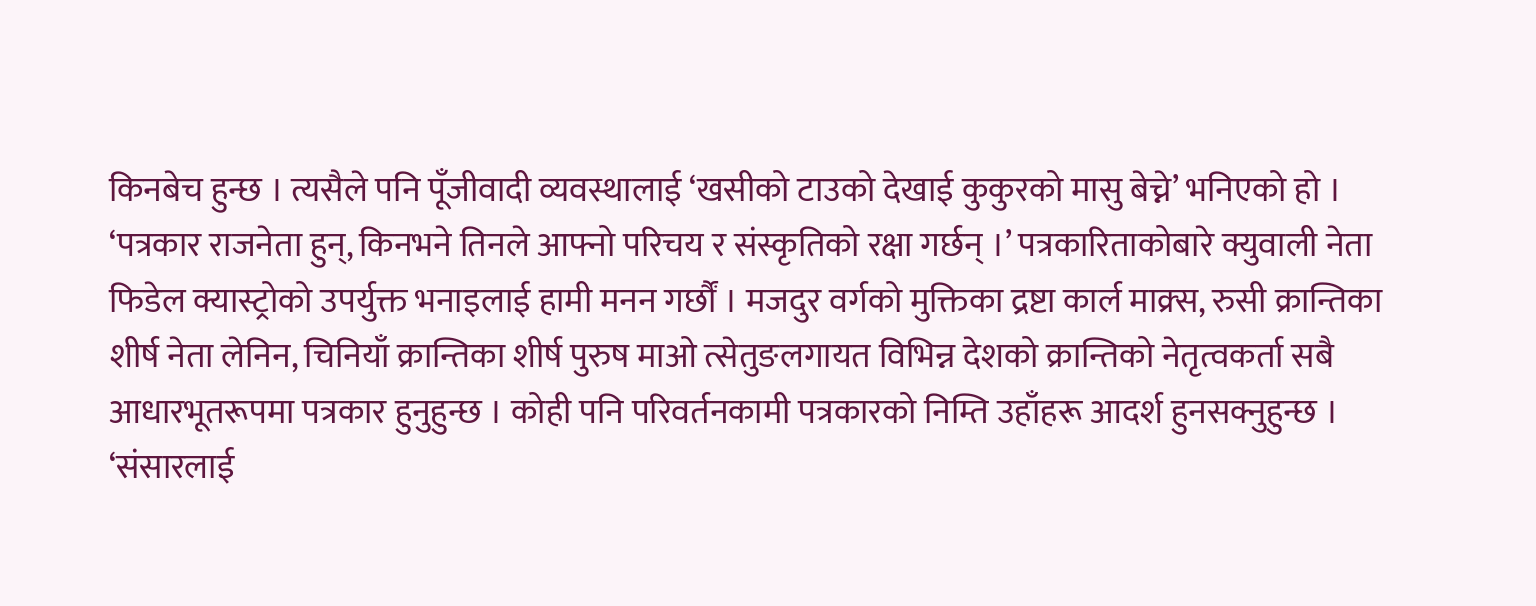किनबेच हुन्छ । त्यसैले पनि पूँजीवादी व्यवस्थालाई ‘खसीको टाउको देखाई कुकुरको मासु बेच्ने’ भनिएको हो ।
‘पत्रकार राजनेता हुन्, किनभने तिनले आफ्नो परिचय र संस्कृतिको रक्षा गर्छन् ।’ पत्रकारिताकोबारे क्युवाली नेता फिडेल क्यास्ट्रोको उपर्युक्त भनाइलाई हामी मनन गर्छौं । मजदुर वर्गको मुक्तिका द्रष्टा कार्ल माक्र्स, रुसी क्रान्तिका शीर्ष नेता लेनिन, चिनियाँ क्रान्तिका शीर्ष पुरुष माओ त्सेतुङलगायत विभिन्न देशको क्रान्तिको नेतृत्वकर्ता सबै आधारभूतरूपमा पत्रकार हुनुहुन्छ । कोही पनि परिवर्तनकामी पत्रकारको निम्ति उहाँहरू आदर्श हुनसक्नुहुन्छ । ‘संसारलाई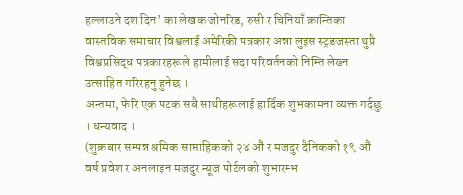हल्लाउने दश दिन’ का लेखक जोनरिड, रुसी र चिनियाँ क्रान्तिका वास्तविक समाचार विश्वलाई अमेरिकी पत्रकार अन्ना लुइस स्ट्रङजस्ता थुप्रै विश्वप्रसिद्ध पत्रकारहरूले हामीलाई सदा परिवर्तनको निम्ति लेख्न उत्साहित गरिरहनु हुनेछ ।
अन्तमा, फेरि एक पटक सबै साथीहरूलाई हार्दिक शुभकामना व्यक्त गर्दछु । धन्यवाद ।
(शुक्रबार सम्पन्न श्रमिक साप्ताहिकको २४ औं र मजदुर दैनिकको १९ औं वर्ष प्रवेश र अनलाइन मजदुर न्यूज पोर्टलको शुभारम्भ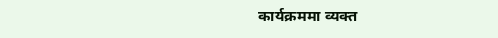कार्यक्रममा व्यक्त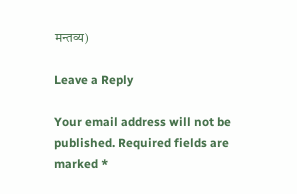मन्तव्य)

Leave a Reply

Your email address will not be published. Required fields are marked *